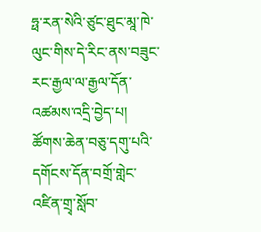ཧྥ་རན་སེའི་ཙུང་ཐུང་མཱ་ཁེ་ལུང་གིས་དེ་རིང་ནས་བཟུང་རང་རྒྱལ་ལ་རྒྱལ་དོན་འཚམས་འདྲི་བྱེད་པ། ཚོགས་ཆེན་བཅུ་དགུ་པའི་དགོངས་དོན་བགྲོ་གླེང་འཛིན་གྲྭ་སློབ་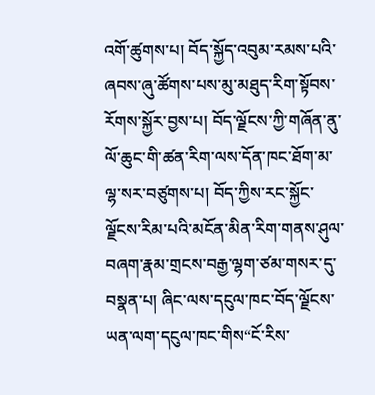འགོ་ཚུགས་པ། བོད་སྐྱོད་འབུམ་རམས་པའི་ཞབས་ཞུ་ཚོགས་པས་མུ་མཐུད་རིག་སྟོབས་རོགས་སྐྱོར་བྱས་པ། བོད་ལྗོངས་ཀྱི་གཞོན་ནུ་ལོ་ཆུང་གི་ཚན་རིག་ལས་དོན་ཁང་ཐོག་མ་ལྷ་སར་བཙུགས་པ། བོད་ཀྱིས་རང་སྐྱོང་ལྗོངས་རིམ་པའི་མངོན་མིན་རིག་གནས་ཤུལ་བཞག་རྣམ་གྲངས་བརྒྱ་ལྷག་ཙམ་གསར་དུ་བསྣན་པ། ཞིང་ལས་དངུལ་ཁང་བོད་ལྗོངས་ཡན་ལག་དངུལ་ཁང་གིས“ངོ་རིས་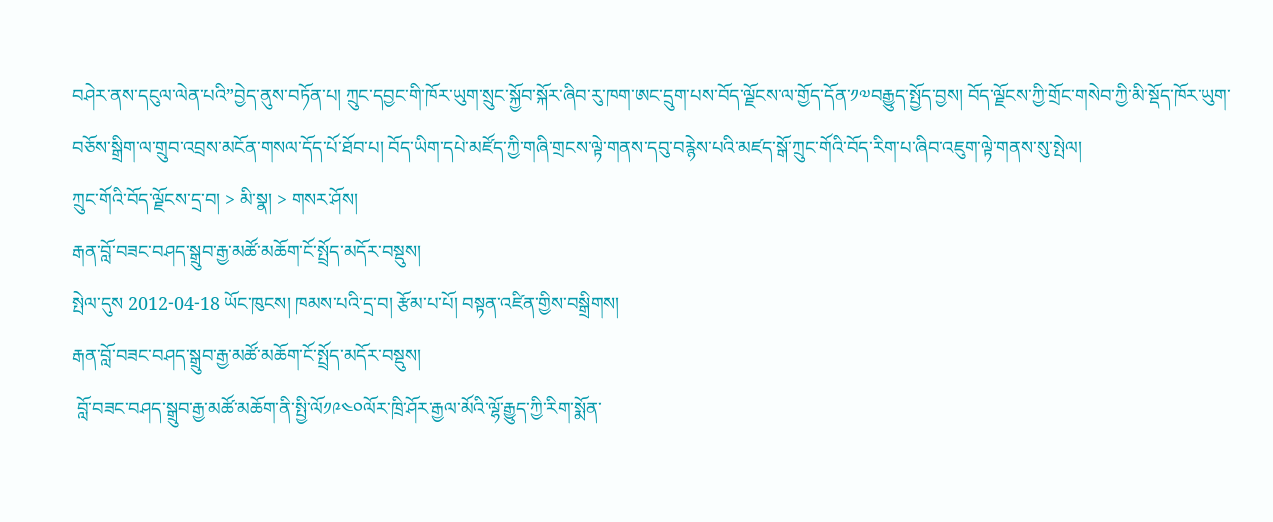བཤེར་ནས་དངུལ་ལེན་པའི”བྱེད་ནུས་བཏོན་པ། ཀྲུང་དབྱང་གི་ཁོར་ཡུག་སྲུང་སྐྱོབ་སྐོར་ཞིབ་རུ་ཁག་ཨང་དྲུག་པས་བོད་ལྗོངས་ལ་གྱོད་དོན་༡༧བརྒྱུད་སྤྱོད་བྱས། བོད་ལྗོངས་ཀྱི་གྲོང་གསེབ་ཀྱི་མི་སྡོད་ཁོར་ཡུག་བཅོས་སྒྲིག་ལ་གྲུབ་འབྲས་མངོན་གསལ་དོད་པོ་ཐོབ་པ། བོད་ཡིག་དཔེ་མཛོད་ཀྱི་གཞི་གྲངས་ལྟེ་གནས་དབུ་བརྙེས་པའི་མཛད་སྒོ་ཀྲུང་གོའི་བོད་རིག་པ་ཞིབ་འཇུག་ལྟེ་གནས་སུ་སྤེལ།
ཀྲུང་གོའི་བོད་ལྗོངས་དྲ་བ། > མི་སྣ། > གསར་ཤོས།
རྒན་བློ་བཟང་བཤད་སྒྲུབ་རྒྱ་མཚོ་མཆོག་ངོ་སྤྲོད་མདོར་བསྡུས།
སྤེལ་དུས 2012-04-18 ཡོང་ཁུངས། ཁམས་པའི་དྲ་བ། རྩོམ་པ་པོ། བསྟན་འཛིན་གྱིས་བསྒྲིགས།
རྒན་བློ་བཟང་བཤད་སྒྲུབ་རྒྱ་མཚོ་མཆོག་ངོ་སྤྲོད་མདོར་བསྡུས།
 བློ་བཟང་བཤད་སྒྲུབ་རྒྱ་མཚོ་མཆོག་ནི་སྤྱི་ལོ༡༩༤༠ལོར་ཁྲི་ཤོར་རྒྱལ་མོའི་ལྷོ་རྒྱུད་ཀྱི་རིག་སྨོན་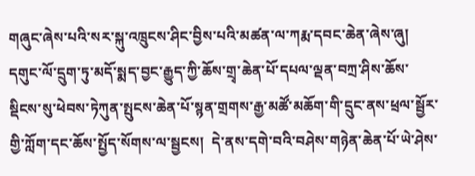གཞུང་ཞེས་པའི་སར་སྐུ་འཁྲུངས་ཤིང་བྱིས་པའི་མཚན་ལ་ཀརྨ་དབང་ཆེན་ཞེས་ཞུ།  དགུང་ལོ་དྲུག་ཏུ་མདོ་སྨད་བྱང་རྒྱུད་ཀྱི་ཆོས་གྲྭ་ཆེན་པོ་དཔལ་ལྡན་བཀྲ་ཤིས་ཆོས་སྡིངས་སུ་ཕེབས་ཏེཀུན་སྤུངས་ཆེན་པོ་སྙན་གྲགས་རྒྱ་མཚོ་མཆོག་གི་དྲུང་ནས་ཕྲལ་སྦྱོར་གྱི་ཀློག་དང་ཆོས་སྤྱོད་སོགས་ལ་སྦྱངས།  དེ་ནས་དགེ་བའི་བཤེས་གཉེན་ཆེན་པོ་ཡེ་ཤེས་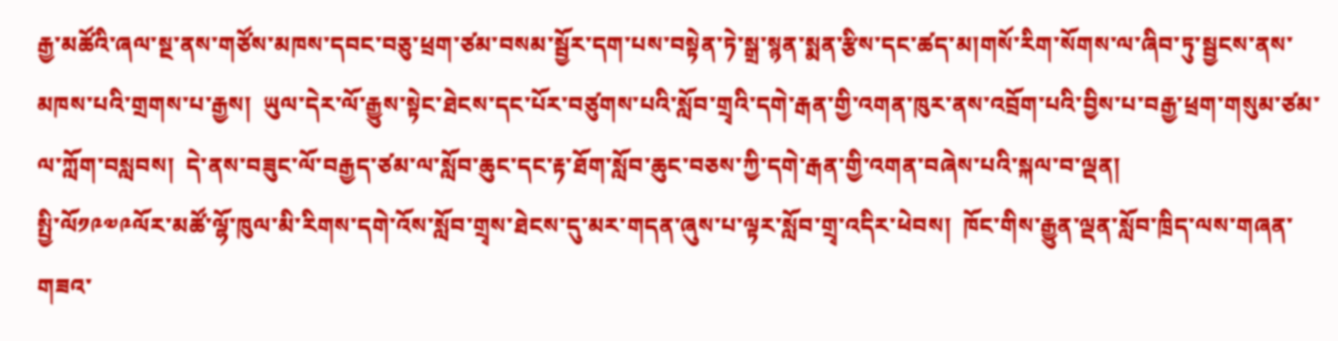རྒྱ་མཚོའི་ཞལ་སྔ་ནས་གཙོས་མཁས་དབང་བཅུ་ཕྲག་ཙམ་བསམ་སྦྱོར་དག་པས་བསྟེན་ཏེ་སྒྲ་སྙན་སྨན་རྩིས་དང་ཚད་མ།གསོ་རིག་སོགས་ལ་ཞིབ་ཏུ་སྦྱངས་ནས་མཁས་པའི་གྲགས་པ་རྒྱས།  ཡུལ་དེར་ལོ་རྒྱུས་སྟེང་ཐེངས་དང་པོར་བཙུགས་པའི་སློབ་གྲྭའི་དགེ་རྒན་གྱི་འགན་ཁུར་ནས་འབྲོག་པའི་བྱིས་པ་བརྒྱ་ཕྲག་གསུམ་ཙམ་ལ་ཀློག་བསླབས།  དེ་ནས་བཟུང་ལོ་བརྒྱད་ཙམ་ལ་སློབ་ཆུང་དང་རྟ་ཐོག་སློབ་ཆུང་བཅས་ཀྱི་དགེ་རྒན་གྱི་འགན་བཞེས་པའི་སྐལ་བ་ལྡན།
སྤྱི་ལོ༡༩༧༩ལོར་མཚོ་ལྷོ་ཁུལ་མི་རིགས་དགེ་འོས་སློབ་གྲྭས་ཐེངས་དུ་མར་གདན་ཞུས་པ་ལྟར་སློབ་གྲྭ་འདིར་ཕེབས།  ཁོང་གིས་རྒྱུན་ལྡན་སློབ་ཁྲིད་ལས་གཞན་གཟའ་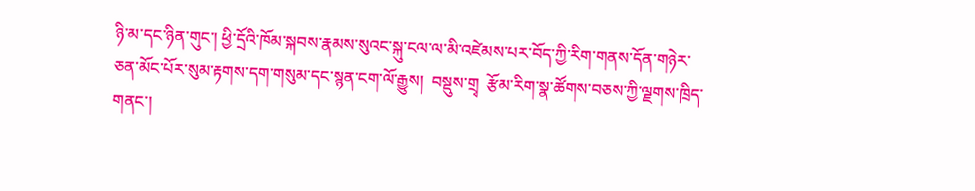ཉི་མ་དང་ཉིན་གུང་། ཕྱི་དྲོའི་ཁོམ་སྐབས་རྣམས་སུའང་སྐུ་ངལ་ལ་མི་འཛེམས་པར་བོད་ཀྱི་རིག་གནས་དོན་གཉེར་ཅན་མོང་པོར་སུམ་རྟགས་དག་གསུམ་དང་སྙན་ངག་ལོ་རྒྱུས།  བསྡུས་གྲྭ  རྩོམ་རིག་སྣ་ཚོགས་བཅས་ཀྱི་ལྗགས་ཁྲིད་གནང་།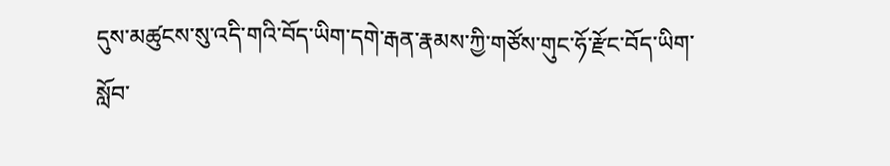དུས་མཚུངས་སུ་འདི་གའི་བོད་ཡིག་དགེ་རྒན་རྣམས་ཀྱི་གཙོས་གུང་ཧོ་རྫོང་བོད་ཡིག་སློབ་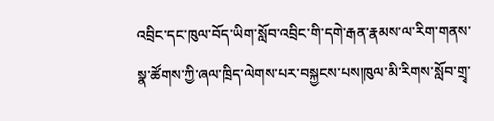འབྲིང་དང་ཁུལ་བོད་ཡིག་སློབ་འབྲིང་གི་དགེ་རྒན་རྣམས་ལ་རིག་གནས་སྣ་ཚོགས་ཀྱི་ཞལ་ཁྲིད་ལེགས་པར་བསྐྱངས་པས།ཁུལ་མི་རིགས་སློབ་གྲྭ་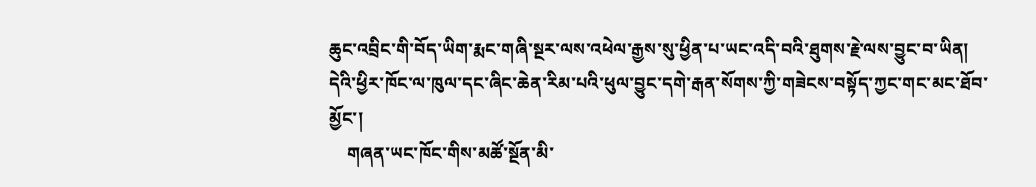ཆུང་འབྲིང་གི་བོད་ཡིག་རྨང་གཞི་སྔར་ལས་འཕེལ་རྒྱས་སུ་ཕྱིན་པ་ཡང་འདི་བའི་ཐུགས་རྗེ་ལས་བྱུང་བ་ཡིན།  དེའི་ཕྱིར་ཁོང་ལ་ཁུལ་དང་ཞིང་ཆེན་རིམ་པའི་ཕུལ་བྱུང་དགེ་རྒན་སོགས་ཀྱི་གཟེངས་བསྟོད་ཀྱང་གང་མང་ཐོབ་མྱོང་།
    གཞན་ཡང་ཁོང་གིས་མཚོ་སྔོན་མི་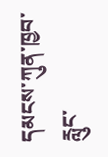དམངས་ཀུན་ཁྱབ་རླུང་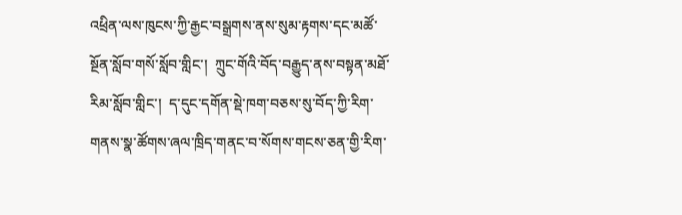འཕྲིན་ལས་ཁུངས་ཀྱི་རྒྱང་བསྒྲགས་ནས་སུམ་རྟགས་དང་མཚོ་སྔོན་སློབ་གསོ་སློབ་གླིང་།  ཀྲུང་གོའི་བོད་བརྒྱུད་ནས་བསྟན་མཐོ་རིམ་སློབ་གླིང་།  ད་དུང་དགོན་སྡེ་ཁག་བཅས་སུ་བོད་ཀྱི་རིག་གནས་སྣ་ཚོགས་ཞལ་ཁྲིད་གནང་བ་སོགས་གངས་ཅན་གྱི་རིག་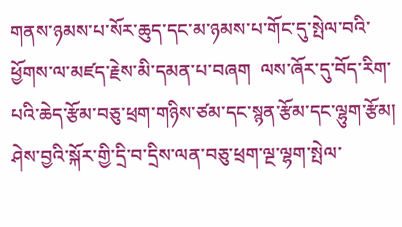གནས་ཉམས་པ་སོར་ཆུད་དང་མ་ཉམས་པ་གོང་དུ་སྤེལ་བའི་ཕྱོགས་ལ་མཛད་རྗེས་མི་དམན་པ་བཞག  ལས་ཞོར་དུ་བོད་རིག་པའི་ཆེད་རྩོམ་བཅུ་ཕྲག་གཉིས་ཙམ་དང་སྙན་རྩོམ་དང་ལྷུག་རྩོམ།  ཤེས་བྱའི་སྐོར་གྱི་དྲི་བ་དྲིས་ལན་བཅུ་ཕྲག་ལྔ་ལྷག་སྤེལ་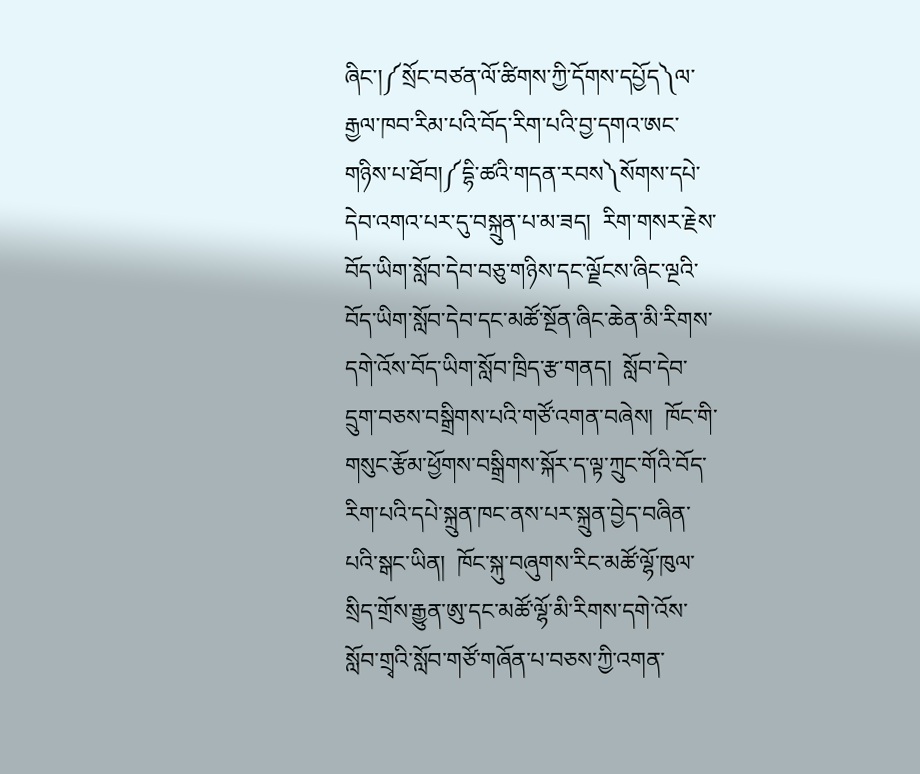ཞིང་།༼སྲོང་བཙན་ལོ་ཚིགས་ཀྱི་དོགས་དཔྱོད༽ལ་རྒྱལ་ཁབ་རིམ་པའི་བོད་རིག་པའི་བྱ་དགའ་ཨང་གཉིས་པ་ཐོབ།༼དྷི་ཚའི་གདན་རབས༽སོགས་དཔེ་དེབ་འགའ་པར་དུ་བསྐྲུན་པ་མ་ཟད།  རིག་གསར་རྗེས་བོད་ཡིག་སློབ་དེབ་བཅུ་གཉིས་དང་ལྗོངས་ཞིང་ལྔའི་བོད་ཡིག་སློབ་དེབ་དང་མཚོ་སྔོན་ཞིང་ཆེན་མི་རིགས་དགེ་འོས་བོད་ཡིག་སློབ་ཁྲིད་རྩ་གནད།  སློབ་དེབ་དྲུག་བཅས་བསྒྲིགས་པའི་གཙོ་འགན་བཞེས།  ཁོང་གི་གསུང་རྩོམ་ཕྱོགས་བསྒྲིགས་སྐོར་ད་ལྟ་ཀྲུང་གོའི་བོད་རིག་པའི་དཔེ་སྐྲུན་ཁང་ནས་པར་སྐྲུན་བྱེད་བཞིན་པའི་སྒང་ཡིན།  ཁོང་སྐུ་བཞུགས་རིང་མཚོ་ལྷོ་ཁུལ་སྲིད་གྲོས་རྒྱུན་ཨུ་དང་མཚོ་ལྷོ་མི་རིགས་དགེ་འོས་སློབ་གྲྭའི་སློབ་གཙོ་གཞོན་པ་བཅས་ཀྱི་འགན་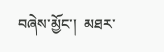བཞེས་མྱོང་།  མཐར་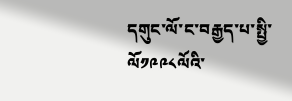དགུང་ལོ་ང་བརྒྱད་པ་སྤྱི་ལོ༡༩༩༨ལོའི་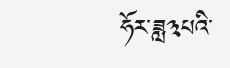ཧོར་ཟླ༣པའི་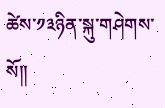ཚེས་༡༣ཉིན་སྐུ་གཤེགས་སོ།།